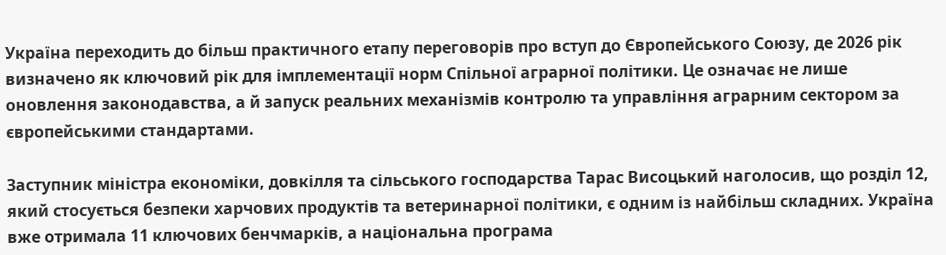Україна переходить до більш практичного етапу переговорів про вступ до Європейського Союзу, де 2026 рік визначено як ключовий рік для імплементації норм Спільної аграрної політики. Це означає не лише оновлення законодавства, а й запуск реальних механізмів контролю та управління аграрним сектором за європейськими стандартами.

Заступник міністра економіки, довкілля та сільського господарства Тарас Висоцький наголосив, що розділ 12, який стосується безпеки харчових продуктів та ветеринарної політики, є одним із найбільш складних. Україна вже отримала 11 ключових бенчмарків, а національна програма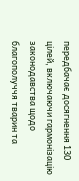передбачає досягнення 130 цілей, включаючи гармонізацію законодавства щодо благополуччя тварин та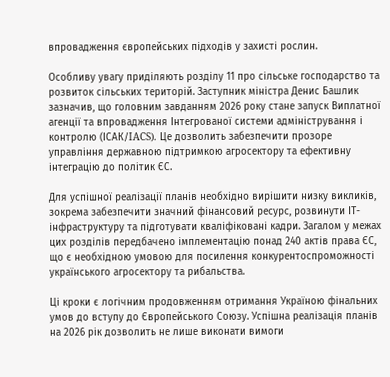впровадження європейських підходів у захисті рослин.

Особливу увагу приділяють розділу 11 про сільське господарство та розвиток сільських територій. Заступник міністра Денис Башлик зазначив, що головним завданням 2026 року стане запуск Виплатної агенції та впровадження Інтегрованої системи адміністрування і контролю (ІСАК/IACS). Це дозволить забезпечити прозоре управління державною підтримкою агросектору та ефективну інтеграцію до політик ЄС.

Для успішної реалізації планів необхідно вирішити низку викликів, зокрема забезпечити значний фінансовий ресурс, розвинути ІТ-інфраструктуру та підготувати кваліфіковані кадри. Загалом у межах цих розділів передбачено імплементацію понад 240 актів права ЄС, що є необхідною умовою для посилення конкурентоспроможності українського агросектору та рибальства.

Ці кроки є логічним продовженням отримання Україною фінальних умов до вступу до Європейського Союзу. Успішна реалізація планів на 2026 рік дозволить не лише виконати вимоги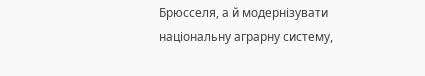Брюсселя, а й модернізувати національну аграрну систему,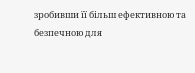зробивши її більш ефективною та безпечною для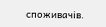споживачів.